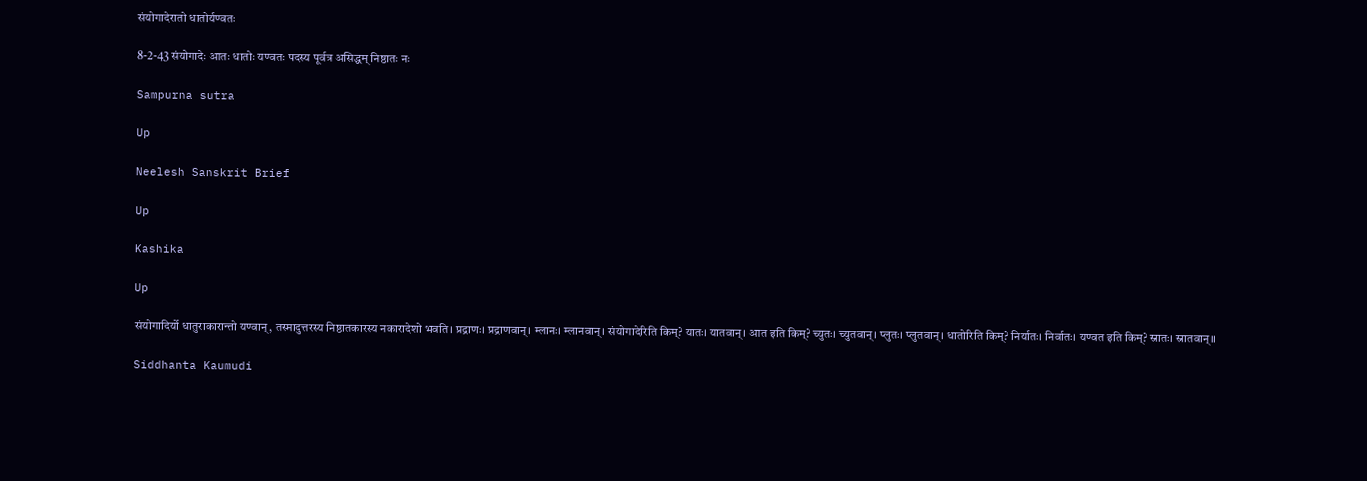संयोगादेरातो धातोर्यण्वतः

8-2-43 संयोगादेः आतः धातोः यण्वतः पदस्य पूर्वत्र असिद्धम् निष्ठातः नः

Sampurna sutra

Up

Neelesh Sanskrit Brief

Up

Kashika

Up

संयोगादिर्यो धातुराकारान्तो यण्वान्, तस्मादुत्तरस्य निष्ठातकारस्य नकारादेशो भवति। प्रद्राणः। प्रद्राणवान्। म्लानः। म्लानवान्। संयोगादेरिति किम्? यातः। यातवान्। आत इति किम्? च्युतः। च्युतवान्। प्लुतः। प्लुतवान्। धातोरिति किम्? निर्यातः। निर्वातः। यण्वत इति किम्? स्नातः। स्नातवान्॥

Siddhanta Kaumudi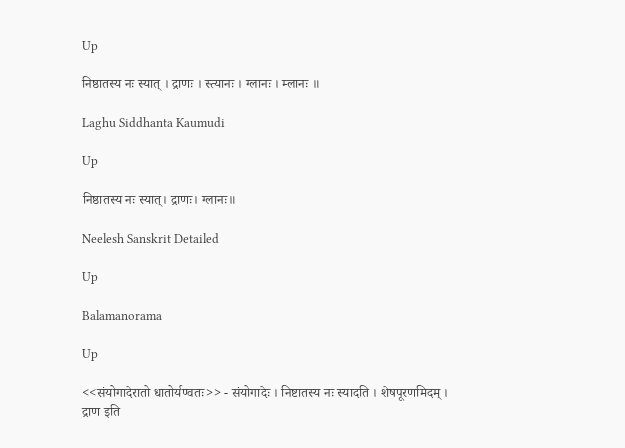Up

निष्ठातस्य नः स्यात् । द्राणः । स्त्यानः । ग्लानः । म्लानः ॥

Laghu Siddhanta Kaumudi

Up

निष्ठातस्य नः स्यात्। द्राणः। ग्लानः॥

Neelesh Sanskrit Detailed

Up

Balamanorama

Up

<<संयोगादेरातो धातोर्यण्वतः>> - संयोगादेः । निष्टातस्य नः स्यादति । शेषपूरणमिदम् । द्राण इति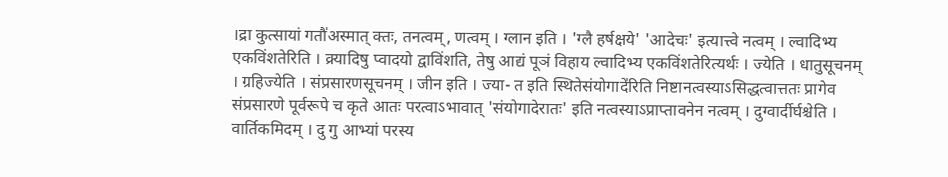।द्रा कुत्सायां गतौ॑अस्मात् क्तः, तनत्वम्, णत्वम् । ग्लान इति । 'ग्लै हर्षक्षये' 'आदेचः' इत्यात्त्वे नत्वम् । ल्वादिभ्य एकविंशतेरिति । क्र्यादिषु प्वादयो द्वाविंशति, तेषु आद्यं पूञं विहाय ल्वादिभ्य एकविंशतेरित्यर्थः । ज्येति । धातुसूचनम् । ग्रहिज्येति । संप्रसारणसूचनम् । जीन इति । ज्या- त इति स्थितेसंयोगादे॑रिति निष्टानत्वस्याऽसिद्धत्वात्ततः प्रागेव संप्रसारणे पूर्वरूपे च कृते आतः परत्वाऽभावात् 'संयोगादेरातः' इति नत्वस्याऽप्राप्तावनेन नत्वम् । दुग्वार्दीर्घश्चेति । वार्तिकमिदम् । दु गु आभ्यां परस्य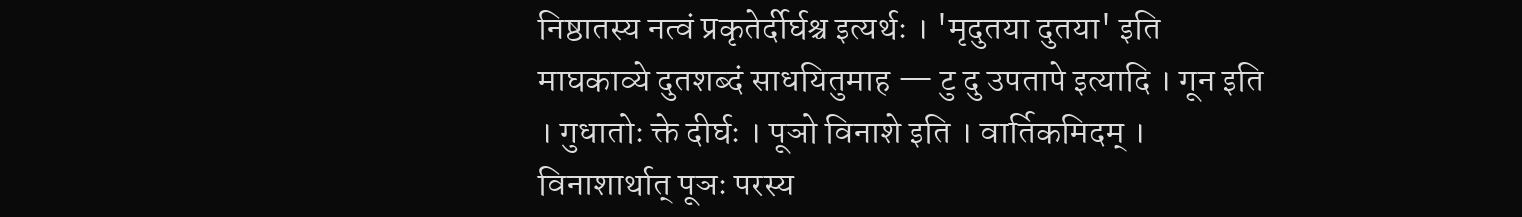निष्ठातस्य नत्वं प्रकृतेर्दीर्घश्च इत्यर्थः । 'मृदुतया दुतया' इति माघकाव्ये दुतशब्दं साधयितुमाह — टु दु उपतापे इत्यादि । गून इति । गुधातोः क्ते दीर्घः । पूञो विनाशे इति । वार्तिकमिदम् । विनाशार्थात् पूञः परस्य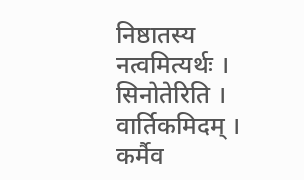निष्ठातस्य नत्वमित्यर्थः । सिनोतेरिति । वार्तिकमिदम् । कर्मैव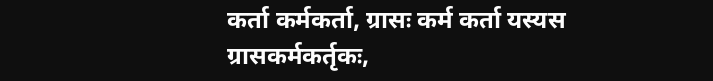कर्ता कर्मकर्ता, ग्रासः कर्म कर्ता यस्यस ग्रासकर्मकर्तृकः,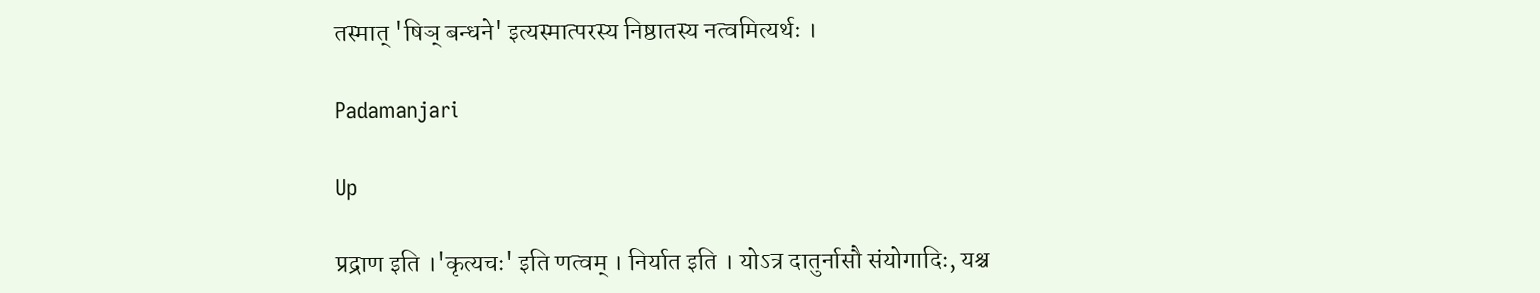तस्मात् 'षिञ् बन्धने' इत्यस्मात्परस्य निष्ठातस्य नत्वमित्यर्थः ।

Padamanjari

Up

प्रद्राण इति ।'कृत्यचः' इति णत्वम् । निर्यात इति । योऽत्र दातुर्नासौ संयोगादिः, यश्च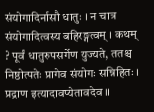संयोगादिर्नासौ धातुः । न चात्र संयोगादित्वस्य बहिरङ्गत्वम् । कथम् ? पूर्वं धातुरुपसर्गेण युज्यते, ततश्च निष्ठोत्पतेः प्रागेव संयोगः सन्निहितः । प्रद्राण इत्यादावप्येतावदेव ॥